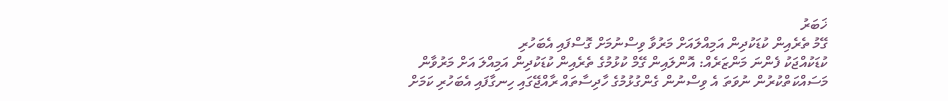ޚަބަރު
ގޭމު ތެރެއިން ކުޑަކުދިން އަމިއްލައަށް މަރުވާ ވިސްނުމަށް ގޮސްފައި އެބަހުރި
ކުޑަކުއްޖަކު ފެންނަ މަންޒަރެއް: އޮންލައިން ގޭމް ކުޅުމުގެ ތެރެއިން ކުޑަކުދިން އަމިއްލަ އަށް މަރުވާން މަސައްކަތްކުރުން ނުވަތަ އެ ވިސްނުން ގެންގުޅުމުގެ ހާދިސާތައް ރާއްޖޭގައި ހިނގާފައި އެބަހުރި ކަމަށް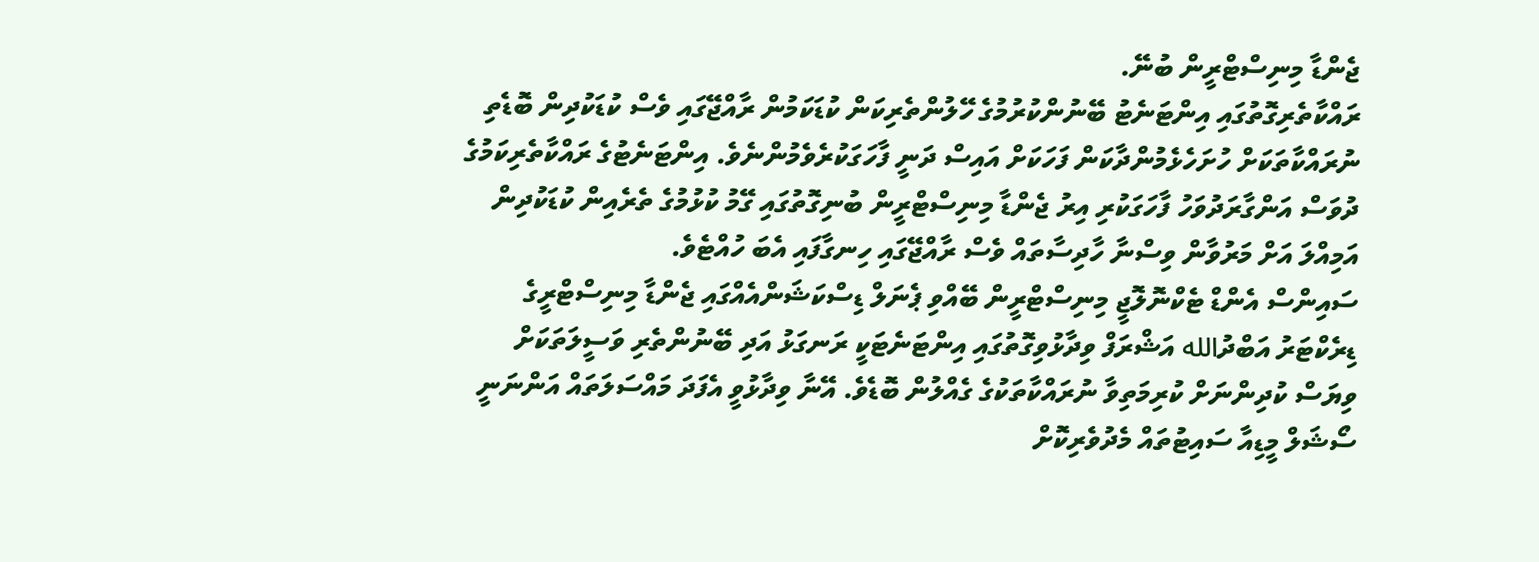ޖެންޑާ މިނިސްޓްރީން ބުނޭ.
ރައްކާތެރިގޮތުގައި އިންޓަނެޓު ބޭނުންކުރުމުގެ ހޭލުންތެރިކަން ކުޑަކަމުން ރާއްޖޭގައި ވެސް ކުޑަކުދިން ބޮޑެތި ނުރައްކާތަކަށް ހުށަހެޅެމުންދާކަން ފަހަކަށް އައިސް ދަނީ ފާހަގަކުރެވެމުންނެވެ. އިންޓަނެޓުގެ ރައްކާތެރިކަމުގެ ދުވަސް އަންގާރަދުވަހު ފާހަގަކުރި އިރު ޖެންޑާ މިނިސްޓްރީން ބުނިގޮތުގައި ގޭމު ކުޅުމުގެ ތެރެއިން ކުޑަކުދިން އަމިއްލަ އަށް މަރުވާން ވިސްނާ ހާދިސާތައް ވެސް ރާއްޖޭގައި ހިނގާފައި އެބަ ހުއްޓެވެ.
ސައިންސް އެންޑް ޓެކްނޮލޮޖީ މިނިސްޓްރީން ބޭއްވި ޕެނަލް ޑިސްކަޝަންއެއްގައި ޖެންޑާ މިނިސްޓްރީގެ ޑިރެކްޓަރު އަބްދުالله އަޝްރަފް ވިދާޅުވިގޮތުގައި އިންޓަނެޓަކީ ރަނގަޅު އަދި ބޭނުންތެރި ވަސީލަތަކަށް ވިޔަސް ކުދިންނަށް ކުރިމަތިވާ ނުރައްކާތަކުގެ ގެއްލުން ބޮޑެވެ. އޭނާ ވިދާޅުވީ އެފަދަ މައްސަލަތައް އަންނަނީ ސޯޝަލް މީޑިއާ ސައިޓުތައް މެދުވެރިކޮށް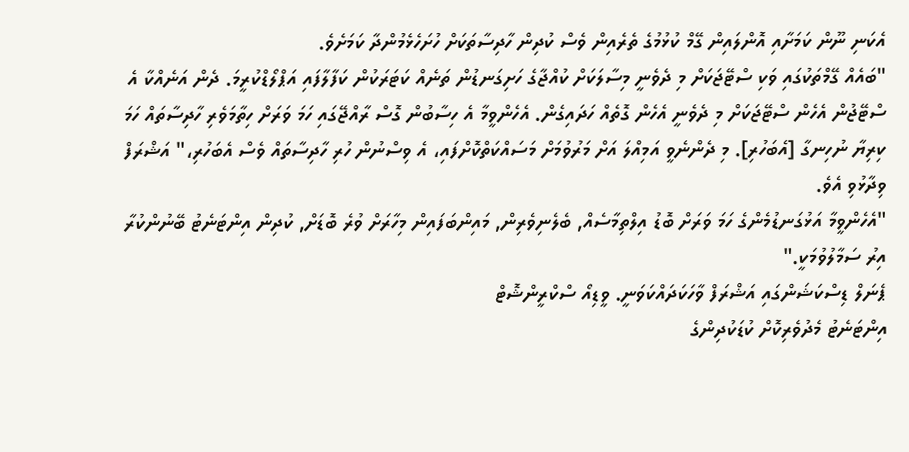އެކަނި ނޫން ކަމަށާއި އޮންލައިން ގޭމް ކުޅުމުގެ ތެރެއިން ވެސް ކުދިން ހާދިސާތަކަށް ހުށަހެޅެމުންދާ ކަމަށެވެ.
"ބައެއް ގޭމްތަކުގައި ވަކި ސްޓޭޖަކަށް މި ދެވެނީ މިސާލަކަށް ކުއްޖާގެ ހަށިގަނޑުން ތަނެއް ކަޓަރަކުން ކަފާލާފައި އަޕްލޯޑްކުރީމަ. ދެން އަނެއްކާ އެ ސްޓޭޖުން އެހެން ސްޓޭޖަކަށް މި ދެވެނީ އެހެން ގޮތެއް ހަދައިގެން. އެހެންވީމާ އެ ހިސާބުން ގޮސް ރާއްޖޭގައި ހަމަ ވަރަށް ހިތާމަވެރި ހާދިސާތައް ހަމަ ކިރިޔާ ނުހިނގާ [އެބަހުރި]. މި ދެންނެވީ އަމިއްލަ އަށް މަރުވުމަށް މަސައްކަތްކޮށްފައި، އެ ވިސްނުން ހުރި ހާދިސާތައް ވެސް އެބަހުރި،" އަޝްރަފް ވިދާޅުވި އެވެ.
"އެހެންވީމާ އަޅުގަނޑުމެންގެ ހަމަ ވަރަށް ބޮޑު އިލްތިމާސެއް, ބެލެނިވެރިން, މައިންބަފައިން މިހާރަށް ވުރެ ބޮޑަށް, ކުދިން އިންޓަނެޓު ބޭނުންކުރާ އިރު ސަމާލުވުމަކީ."
ޕެނަލް ޑިސްކަޝަންގައި އަޝްރަފް ވާހަކަދައްކަވަނީ. ވީޑިއޯ ސްކްރީންޝޮޓް
އިންޓަނެޓު މެދުވެރިކޮށް ކުޑަކުދިންގެ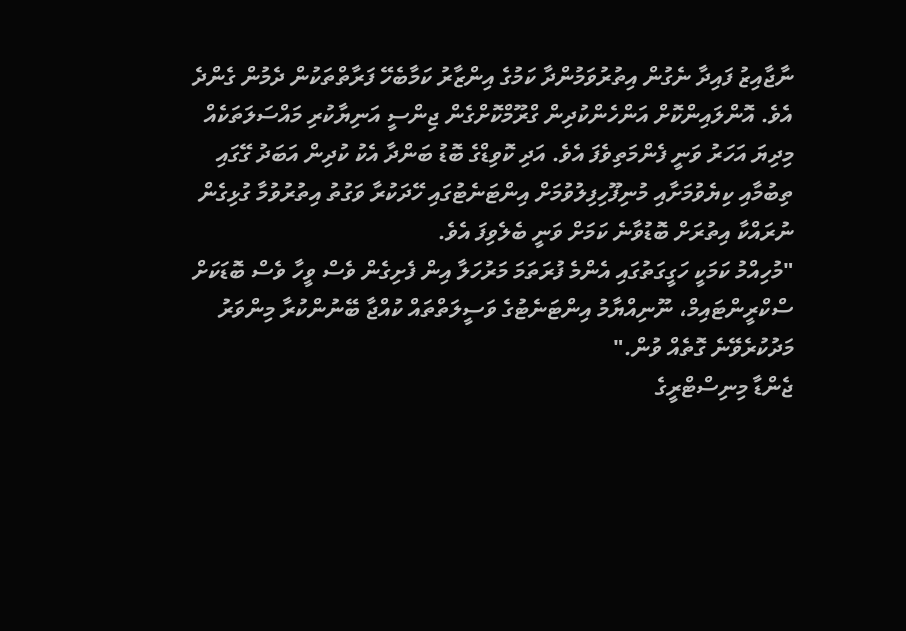ނާޖާއިޒު ފައިދާ ނެގުން އިތުރުވަމުންދާ ކަމުގެ އިންޒާރު ކަމާބެހޭ ފަރާތްތަކުން ދެމުން ގެންދެ އެވެ. އޮންލައިންކޮށް އަންހެންކުދިން ގްރޫމްކޮށްގެން ޖިންސީ އަނިޔާކުރި މައްސަލަތަކެއް މިދިޔަ އަހަރު ވަނީ ފެންމަތިވެފަ އެވެ. އަދި ކޮވިޑްގެ ބޮޑު ބަންދާ އެކު ކުދިން އަބަދު ގޭގައި ތިބުމާއި ކިޔެވުމަށާއި މުނިފޫހިފިލުވުމަށް އިންޓަނެޓުގައި ހޭދަކުރާ ވަގުތު އިތުރުވުމާ ގުޅިގެން ނުރައްކާ އިތުރަށް ބޮޑުވާނެ ކަމަށް ވަނީ ބެލެވިފަ އެވެ.
"މުހިއްމު ކަމަކީ ހަގީގަތުގައި އެންމެ ފުރަތަމަ މަރުހަލާ އިން ފެށިގެން ވެސް ވީހާ ވެސް ބޮޑަކަށް ސްކްރީންޓައިމް، ނޫނިއްޔާމު އިންޓަނެޓުގެ ވަސީލަތްތައް ކުއްޖާ ބޭނުންކުރާ މިންވަރު މަދުކުރެވޭނެ ގޮތެއް ވުން."
ޖެންޑާ މިނިސްޓްރީގެ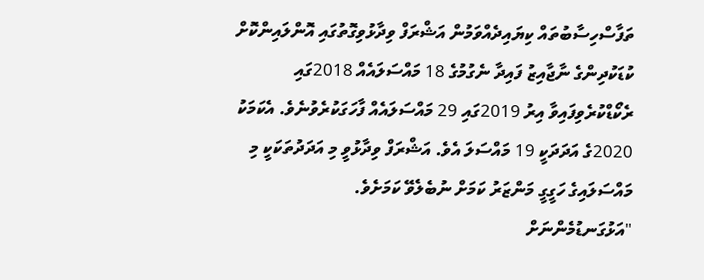ތަފާސްހިސާބުތައް ކިޔައިދެއްވަމުން އަޝްރަފް ވިދާޅުވިގޮތުގައި އޮންލައިންކޮށް ކުޑަކުދިންގެ ނާޖާއިޒު ފައިދާ ނެގުމުގެ 18 މައްސަލައެއް 2018ގައި ރެކޯޑްކުރެވިފައިވާ އިރު 2019ގައި 29 މައްސަލައެއް ފާހަގަކުރެވުނެވެ. އެކަމަކު 2020ގެ އަދަދަކީ 19 މައްސަލަ އެވެ. އަޝްރަފް ވިދާޅުވީ މި އަދަދުތަކަކީ މި މައްސަލައިގެ ހަގީގީ މަންޒަރު ކަމަށް ނުބެލެވޭ ކަމަށެވެ.
"އަޅުގަނޑުމެންނަށް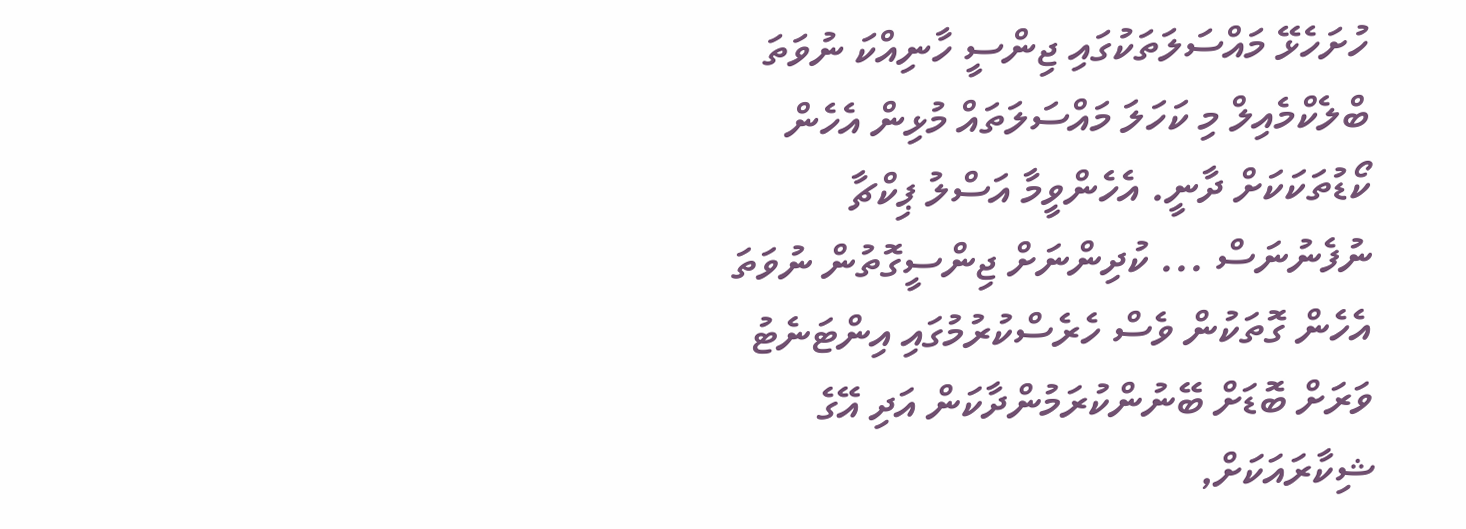ހުށަހެޅޭ މައްސަލަތަކުގައި ޖިންސީ ހާނިއްކަ ނުވަތަ ބްލެކްމެއިލް މި ކަހަލަ މައްސަލަތައް މުޅިން އެހެން ކޯޑުތަކަކަށް ދާނީ. އެހެންވީމާ އަސްލު ޕިކްޗާ ނުފެނުނަސް ... ކުދިންނަށް ޖިންސީގޮތުން ނުވަތަ އެހެން ގޮތަކުން ވެސް ހެރެސްކުރުމުގައި އިންޓަނެޓު ވަރަށް ބޮޑަށް ބޭނުންކުރަމުންދާކަން އަދި އޭގެ ޝިކާރައަކަށް,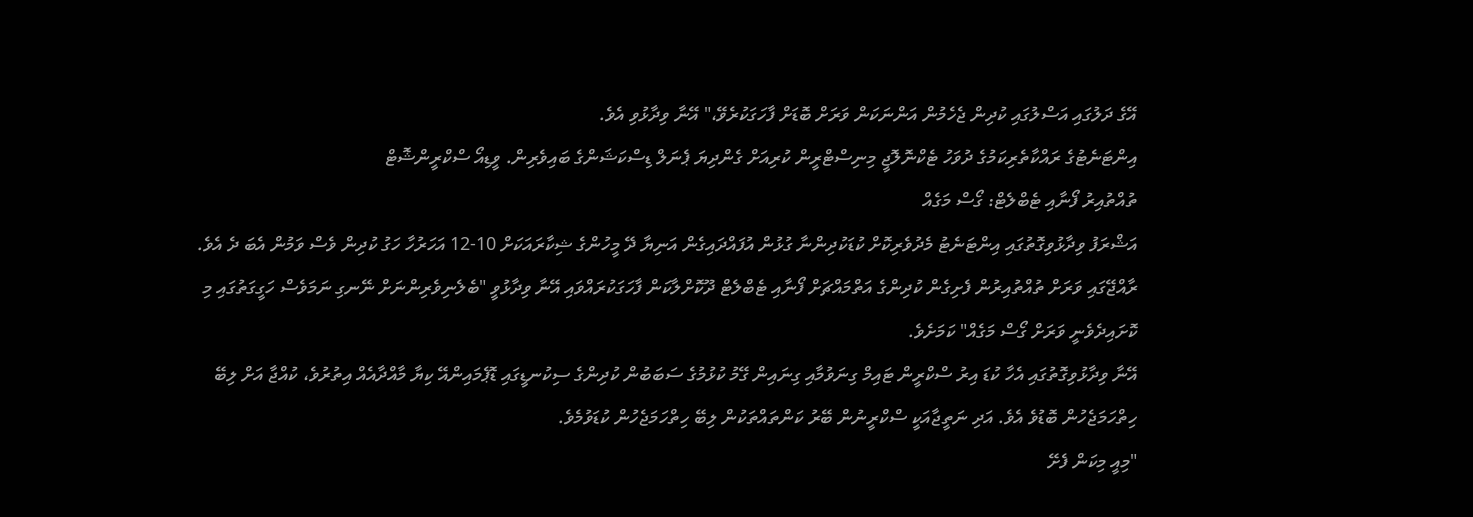އޭގެ ދަލުގައި އަސްލުގައި ކުދިން ޖެހެމުން އަންނަކަން ވަރަށް ބޮޑަށް ފާހަގަކުރެވޭ،" އޭނާ ވިދާޅުވި އެވެ.
އިންޓަނެޓުގެ ރައްކާތެރިކަމުގެ ދުވަހު ޓެކްނޮލޮޖީ މިނިސްޓްރީން ކުރިއަށް ގެންދިޔަ ޕެނަލް ޑިސްކަޝަންގެ ބައިވެރިން. ވީޑިއޯ ސްކްރީންޝޮޓް
ތުއްތުއިރު ފޯނާއި ޓެބްލެޓް: ގޯސް މަގެއް
އަޝްރަފު ވިދާޅުވިގޮތުގައި އިންޓަނެޓު މެދުވެރިކޮށް ކުޑަކުދިންނާ ގުޅުން އުފައްދައިގެން އަނިޔާ ދޭ މީހުންގެ ޝިކާރައަކަށް 10-12 އަހަރުހާ ހަގު ކުދިން ވެސް ވަމުން އެބަ ދެ އެވެ.
ރާއްޖޭގައި ވަރަށް ތުއްތުއިރުން ފެށިގެން ކުދިންގެ އަތްމައްޗަށް ފޯނާއި ޓެބްލެޓް ދޫކޮށްލާކަން ފާހަގަކުރައްވައި އޭނާ ވިދާޅުވީ "ބެލެނިވެރިންނަށް ނޭނގި ނަމަވެސް ހަގީގަތުގައި މި ކޮށައިދެވެނީ ވަރަށް ގޯސް މަގެއް" ކަމަށެވެ.
އޭނާ ވިދާޅުވިގޮތުގައި އެހާ ކުޑަ އިރު ސްކްރީން ޓައިމް ގިނަވުމާއި ގިނައިން ގޭމު ކުޅުމުގެ ސަބަބުން ކުދިންގެ ސިކުނޑީގައި ޑޮޕެމައިންއޭ ކިޔާ މާއްދާއެއް އިތުރުވެ، ކުއްޖާ އަށް ލިބޭ ހިތްހަމަޖެހުން ބޮޑުވެ އެވެ. އަދި ނަތީޖާއަކީ ސްކްރީނުން ބޭރު ކަންތައްތަކުން ލިބޭ ހިތްހަމަޖެހުން ކުޑަވުމެވެ.
"މިއީ މިކަން ފެށޭ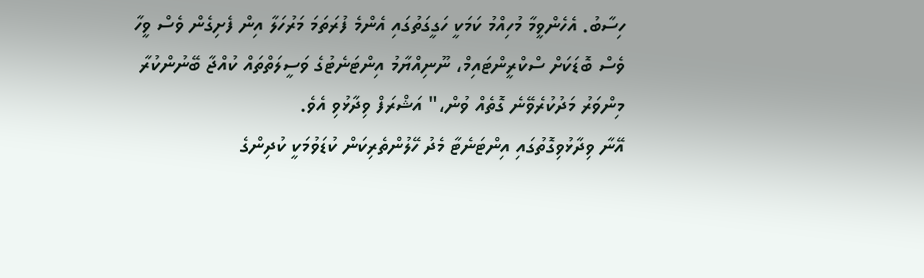ހިސާބު. އެހެންވީމާ މުހިއްމު ކަމަކީ ހަގީގަތުގައި އެންމެ ފުރަތަމަ މަރުހަލާ އިން ފެށިގެން ވެސް ވީހާ ވެސް ބޮޑަކަށް ސްކްރީންޓައިމް، ނޫނިއްޔާމު އިންޓަނެޓުގެ ވަސީލަތްތައް ކުއްޖާ ބޭނުންކުރާ މިންވަރު މަދުކުރެވޭނެ ގޮތެއް ވުން،" އަޝްރަފް ވިދާޅުވި އެވެ.
އޭނާ ވިދާޅުވިގޮތުގައި އިންޓަނެޓާ މެދު ހޭލުންތެރިކަން ކުޑަވުމަކީ ކުދިންގެ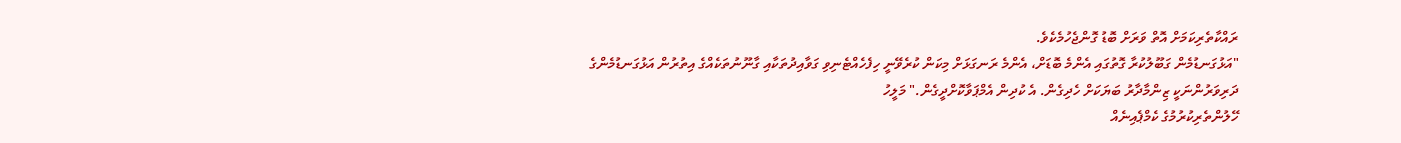ރައްކާތެރިކަމަށް އޮތް ވަރަށް ބޮޑު ގޮންޖެހުމެކެވެ.
"އަޅުގަނޑުމެން ގަބޫލުކުރާ ގޮތުގައި އެންމެ ބޮޑަށް، އެންމެ ރަނގަޅަށް މިކަން ކުރެވޭނީ ހިފެހެއްޓެނިވި ގަވާއިދުތަކާއި ގާނޫނުތަކެއްގެ އިތުރުން އަޅުގަނޑުމެންގެ ދަރިވަރުންނަކީ ޒިންމާދާރު ބަޔަކަށް ހެދިގެން. އެ ކުދިން އެމްޕަވާކޮށްދީގެން." މަލީހު
ހޭލުންތެރިކުރުމުގެ ކެމްޕެއިނެއް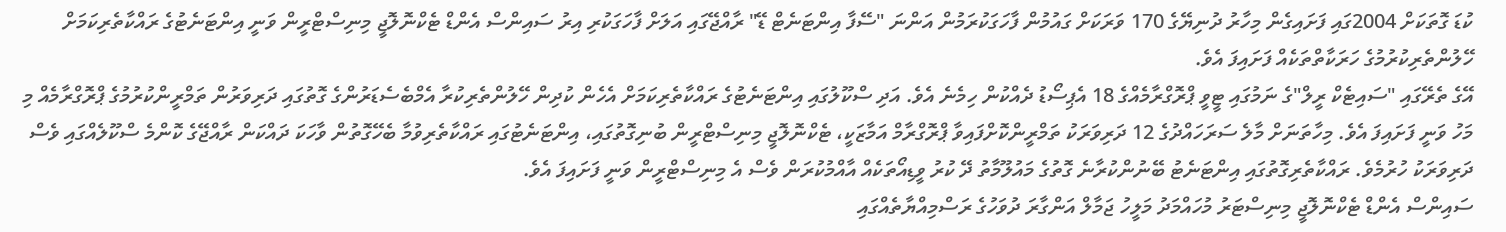ކުޑަ ގޮތަކަށް 2004ގައި ފަށައިގެން މިހާރު ދުނިޔޭގެ 170 ވަރަކަށް ގައުމުން ފާހަގަކުރަމުން އަންނަ "ސޭފާ އިންޓަނެޓް ޑޭ" ރާއްޖޭގައި އަލަށް ފާހަގަކުރި އިރު ސައިންސް އެންޑް ޓެކްނޮލޮޖީ މިނިސްޓްރީން ވަނީ އިންޓަނެޓުގެ ރައްކާތެރިކަމަށް ހޭލުންތެރިކުރުމުގެ ހަރަކާތްތަކެއް ފަށައިފަ އެވެ.
އޭގެ ތެރޭގައި "ސައިޓެކް ރީލް"ގެ ނަމުގައި ޓީވީ ޕްރޮގްރާމެއްގެ 18 އެޕިސޯޑު ދެއްކުން ހިމެނެ އެވެ. އަދި ސްކޫލުގައި އިންޓަނެޓުގެ ރައްކާތެރިކަމަށް އެހެން ކުދިން ހޭލުންތެރިކުރާ އެމްބެސެޑަރުންގެ ގޮތުގައި ދަރިވަރުން ތަމްރީންކުރުމުގެ ޕްރޮގްރާމެއް މި މަހު ވަނީ ފަށައިފަ އެވެ. މިހާތަނަށް މާލެ ސަރަހައްދުގެ 12 ދަރިވަރަކު ތަމްރީންކޮށްފައިވާ ޕްރޮގްރާމް އަމާޒަކީ، ޓެކްނޮލޮޖީ މިނިސްޓްރީން ބުނިގޮތުގައި، އިންޓަނެޓުގައި ރައްކާތެރިވުމާ ބެހޭގޮތުން ވާހަކަ ދައްކަން ރާއްޖޭގެ ކޮންމެ ސްކޫލެއްގައި ވެސް ދަރިވަރަކު ހުރުމެވެ. ރައްކާތެރިގޮތުގައި އިންޓަނެޓު ބޭނުންކުރާނެ ގޮތުގެ މައުލޫމާތު ދޭ ކުރު ވީޑިއޯތަކެއް އާއްމުކުރަން ވެސް އެ މިނިސްޓްރީން ވަނީ ފަށައިފަ އެވެ.
ސައިންސް އެންޑް ޓެކްނޮލޮޖީ މިނިސްޓަރު މުހައްމަދު މަލީހު ޖަމާލް އަންގާރަ ދުވަހުގެ ރަސްމިއްޔާތެއްގައި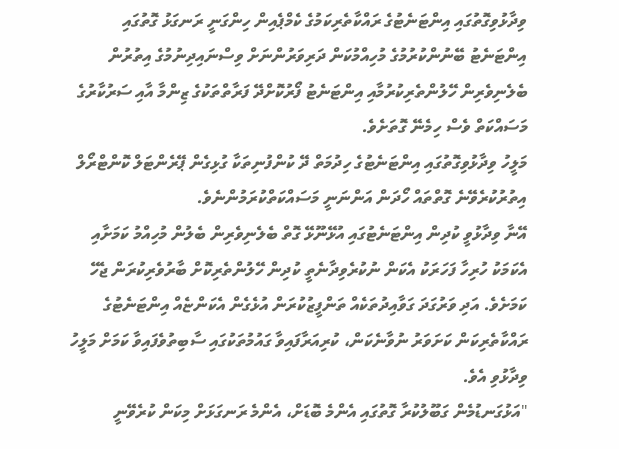ވިދާޅުވިގޮތުގައި އިންޓަނެޓުގެ ރައްކާތެރިކަމުގެ ކެމްޕެއިން ހިންގަނީ ރަނގަޅު ގޮތުގައި އިންޓަނެޓު ބޭނުންކުރުމުގެ މުހިއްމުކަން ދަރިވަރުންނަށް ވިސްނައިދިނުމުގެ އިތުރުން ބެލެނިވެރިން ހޭލުންތެރިކުރުމާއި އިންޓަނެޓު ފޯރުކޮށްދޭ ފަރާތްތަކުގެ ޒިންމާ އާއި ސަރުކާރުގެ މަސައްކަތް ވެސް ހިމެނޭ ގޮތަށެވެ.
މަލީހު ވިދާޅުވިގޮތުގައި އިންޓަނެޓުގެ ހިދުމަތް ދޭ ކުންފުނިތަކާ ގުޅިގެން ޕޭރެންޓަލް ކޮންޓްރޯލް އިތުރުކުރެވޭނެ ގޮތްތައް ހޯދަން އަންނަނީ މަސައްކަތްކުރަމުންނެވެ.
އޭނާ ވިދާޅުވީ ކުދިން އިންޓަނެޓުގައި އުޅޭނޫޅޭ ގޮތް ބެލެނިވެރިން ބެލުން މުހިއްމު ކަމަށާއި އެކަމަކު ހުރިހާ ފަހަރަކު އެކަން ނުކުރެވިދާނެތީ ކުދިން ހޭލުންތެރިކޮށް ބާރުވެރިކުރަން ޖެހޭ ކަމަށެވެ. އަދި ވަރުގަދަ ގަވާއިދުތަކެއް ތަންފީޒުކުރަން އުޅެގެން އެކަންޏެއް އިންޓަނެޓުގެ ރައްކާތެރިކަން ކަށަވަރު ނުވާނެކަން، ކުރިއަރާފައިވާ ގައުމުތަކުގައި ސާބިތުވެފައިވާ ކަމަށް މަލީހު ވިދާޅުވި އެވެ.
"އަޅުގަނޑުމެން ގަބޫލުކުރާ ގޮތުގައި އެންމެ ބޮޑަށް، އެންމެ ރަނގަޅަށް މިކަން ކުރެވޭނީ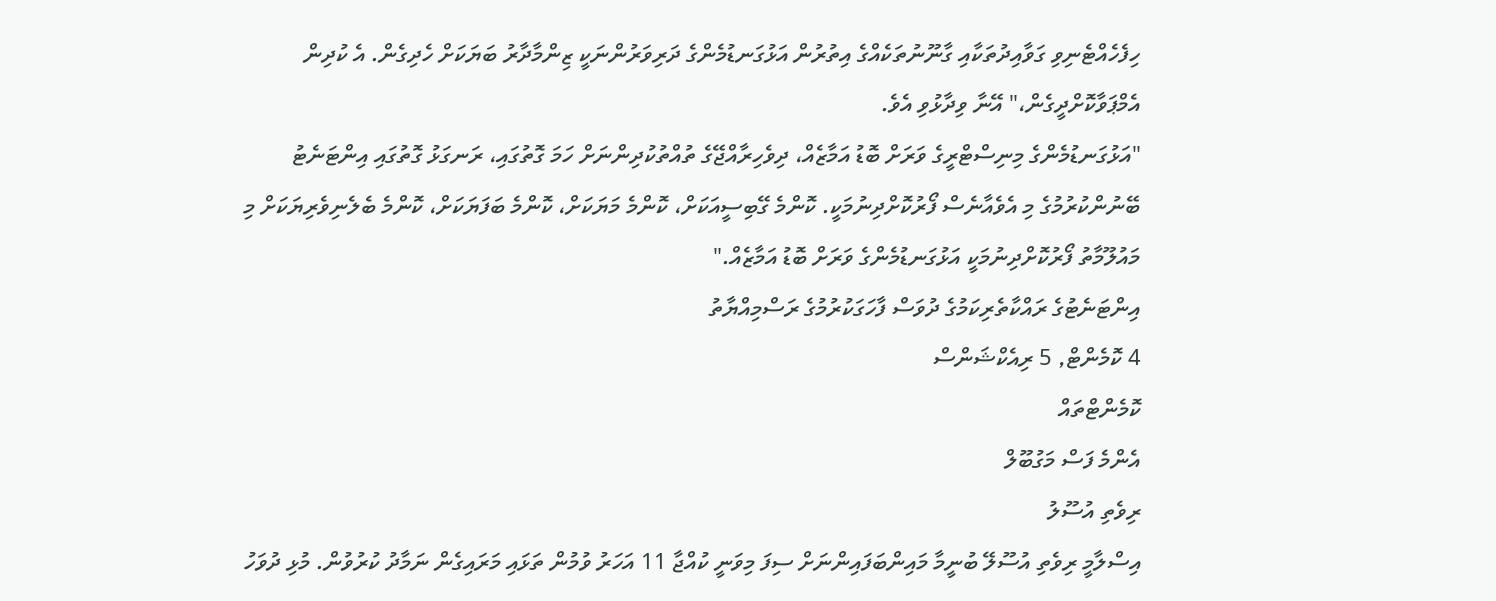ހިފެހެއްޓެނިވި ގަވާއިދުތަކާއި ގާނޫނުތަކެއްގެ އިތުރުން އަޅުގަނޑުމެންގެ ދަރިވަރުންނަކީ ޒިންމާދާރު ބަޔަކަށް ހެދިގެން. އެ ކުދިން އެމްޕަވާކޮށްދީގެން،" އޭނާ ވިދާޅުވި އެވެ.
"އަޅުގަނޑުމެންގެ މިނިސްޓްރީގެ ވަރަށް ބޮޑު އަމާޒެއް، ދިވެހިރާއްޖޭގެ ތުއްތުކުދިންނަށް ހަމަ ގޮތުގައި، ރަނގަޅު ގޮތުގައި އިންޓަނެޓު ބޭނުންކުރުމުގެ މި އެވެއާނެސް ފޯރުކޮށްދިނުމަކީ. ކޮންމެ ގޭބިސީއަކަށް، ކޮންމެ މަޔަކަށް، ކޮންމެ ބަފަޔަކަށް، ކޮންމެ ބެލެނިވެރިޔަކަށް މި މައުލޫމާތު ފޯރުކޮށްދިނުމަކީ އަޅުގަނޑުމެންގެ ވަރަށް ބޮޑު އަމާޒެއް."
އިންޓަނެޓުގެ ރައްކާތެރިކަމުގެ ދުވަސް ފާހަގަކުރުމުގެ ރަސްމިއްޔާތު
4 ކޮމެންޓް, 5 ރިއެކްޝަންސް
ކޮމެންޓްތައް
އެންމެ ފަސް މަގުބޫލް
ރިވެތި އުސޫލު
އިސްލާމީ ރިވެތި އުސޫލޭ ބުނީމާ މައިންބަފައިންނަށް ސިފަ މިވަނީ ކުއްޖާ 11 އަހަރު ވުމުން ތަޅައި މަރައިގެން ނަމާދު ކުރުވުން. މުޅި ދުވަހު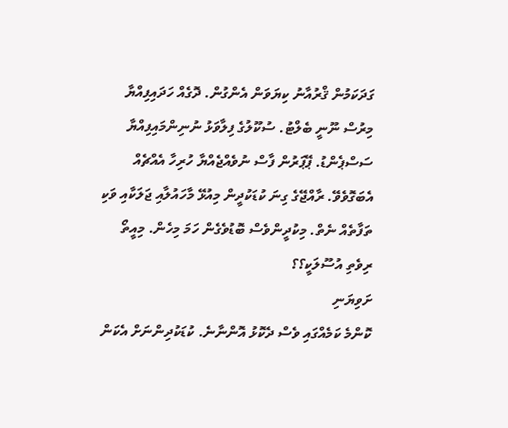ގަދަކަމުން ޤްރުއާނު ކިޔަވަން އެންގުން. ދޮގެއް ހަދައިފިއްޔާ މިރުސް ނޫނީ ބެލްޓު. ސުކޫލުގެ ފިލާވަޅު ނުނިންމައިފިއްޔާ ސަސްޕެންޑު. ޕޭޕަރުން ފާސް ނުވެއްޖެއްޔާ ހުރިހާ އެއްޗެއް އެބަގޮވެވޭ. ރާއްޖޭގެ ގިނަ ކުޑަކުދީން މިއުޅޭ މާހައުލާއި ޖަލަކާއި ވަކި ތަފާތެއް ނެތް. މިކުދީންވެސް ބޮޑުވެގެން ހަމަ މިހެން. މިއީތޯ ރިވެތި އުސޫލަކީ؟؟
ށަވިޔަނި
ކޮންމެ ކަމެއްގައި ވެސް ދެކޮޅު އޮންނާނެ. ކުޑަކުދިންނަށް އެކަން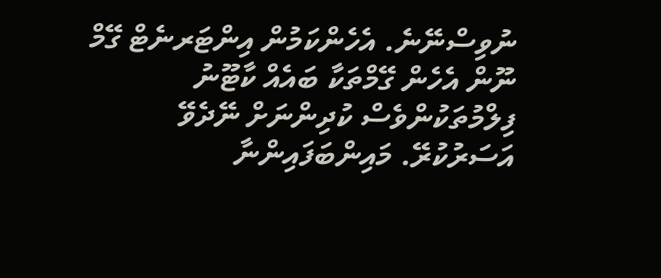ނުވިސްނޭނެ. އެހެންކަމުން އިންޓަރނެޓް ގޭމް ނޫން އެހެން ގޭމްތަކާ ބައެއް ކާޓޫނު ފިލްމުތަކުންވެސް ކުދިންނަށް ނޭދެވޭ އަސަރުކުރޭ. މައިންބަފައިންނާ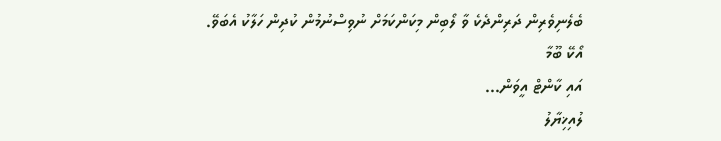ބެލެނިވެރިން ދަރިންދެކެ ވާ ލޯބިން މިކަންކަމަށް ނުވިސްނުމުން ކުދިން ހަލާކު އެބަވޭ.
އޯކޭ ބޫމާ
އައި ކާންޓް އީވަން...
ލުއިޚިޔާލު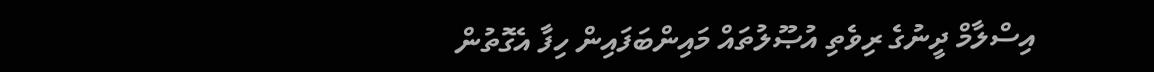އިސްލާމް ދީނުގެ ރިވެތި އުޞޫލުތައް މައިންބަފައިން ހިފާ އެގޮތުން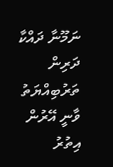ނަމޫނާ ދައްކާ ދަރިން ތަރުބިއްޔަތު ވާނީ އޭރުން
އިތުރު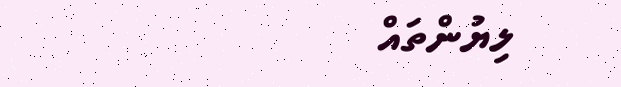ލިޔުންތައް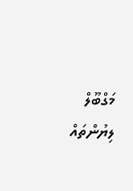މަގްބޫލް ލިޔުންތައް